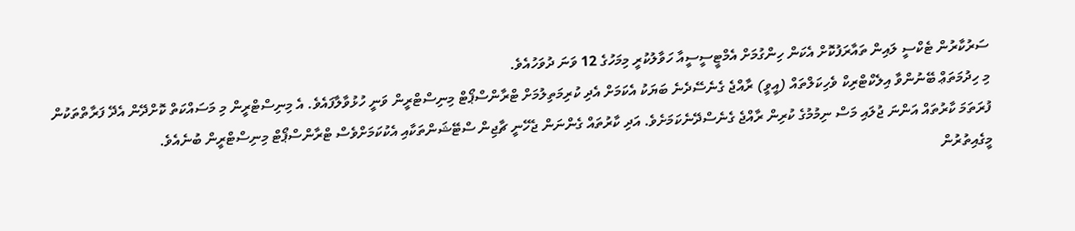ސަރުކާރުން ޓެކްސީ ލައިން ތައާރަފުކޮށް އެކަން ހިންގުމަށް އެމްޓީސީސީއާ ހަވާލުކުރީ މިމަހުގެ 12 ވަނަ ދުވަހުއެވެ.
މި ހިދުމަތަޢް ބޭނުންވާ އިލެކްޓްރިކް ވެހިކަލްތައް (އީވީ) ރާއްޖެ ގެނެސޭދެނެ ބަޔަކު އެކަމަށް އެދި ކުރިމަތިލުމަށް ޓްރާންސްޕޯޓް މިނިސްޓްރީން ވަނީ ހުޅުވާލާފައެވެ. އެ މިނިސްޓްރީން މި މަސައްކަތް ކޮށްދޭން އެދޭ ފަރާތްތަކުން ފުރަތަމަ ކާރުތައް އަންނަ ޖުލައި މަސް ނިމުމުގެ ކުރިން ރާއްޖެ ގެނެސްދޭނެކަމަށެވެ. އަދި ކާރުތައް ގެންނަން ޖެހޭނީ ޗާޖިން ސްޓޭޝަންތަކާއި އެކުކަމަށްވެސް ޓްރާންސްޕޯޓް މިނިސްޓްރީން ބުނެއެވެ.
މީގެއިތުރުން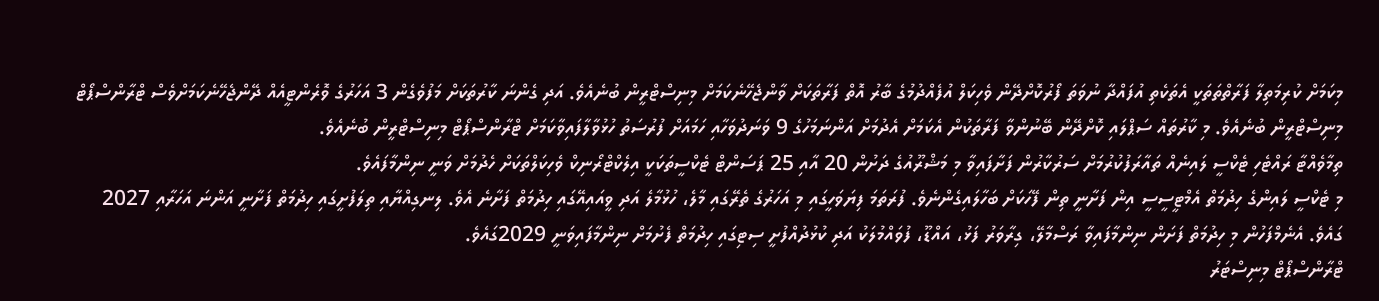މިކަމަށް ކުރިމަތިލާ ފަރާތްތަތަކީ އެތަކެތި އުފައްދާ ނުވަތަ ފޯރުކޮށްދޭން ވެހިކަލް އުފެއްދުމުގެ ބާރު އޮތް ފަރާތަކަށް ވާންޖެހޭނެކަމަށް މިނިސްޓްރީން ބުނެއެވެ. އަދި ގެންނަ ކާރުތަކަށް މަފުވެގެން 3 އަހަރުގެ ވޮރެންޓީއެއް ދޭންޖެހޭނެކަމަށްވެސް ޓްރާންސްޕޯޓް މިނިސްޓްރީން ބުނެއެވެ. މި ކާރުތައް ސަޕްލައި ކޮށްދޭން ބޭނުންވާ ފަރާތަކުން އެކަމަށް އެދުމަށް އަންނަމަހުގެ 9 ވަނަދުވަހާއި ހަމައަށް ފުރުސަތު ހުޅުވާލާފައިވާކަމަށް ޓްރާންސްޕޯޓް މިނިސްޓްރީން ބުނެއެވެ.
ތިމާވެއްޓާ ރައްޓެހި ޓެކްސީ ލައިނެއް ތައާރަފުކުރުމަށް ސަރުކާރުން ފަށާފައިވާ މި މަޝްރޫއުގެ ދަށުން 20 އާއި 25 ޕަސަންޓް ޓެކްސީތަކަކީ އިލެކްޓްރޯނިކް ވެހިކަލްތަކަށް ހެދުމަށް ވަނީ ނިންމާފައެވެ.
މި ޓެކްސީ ލައިންގެ ހިދުމަތް އެމްޓީސީސީ އިން ފަށާނީ ތިން ފޭހަކަށް ބަހާލައިގެންނެވެ. ފުރަތަމަ ފިޔަވަހީގައި މި އަހަރުގެ ތެރޭގައި މާލެ، ހުޅުމާލެ އަދި ވީއައިއޭގައި ހިދުމަތް ފަށާނެ އެވެ. ލިނގިއްޔާއި ތިލަފުށީގައި ހިދުމަތް ފަށާނީ އަންނަ އަހަރާއި 2027 ގައެވެ. އެނެމްފަހުން މި ހިދުމަތް ފަށަން ނިންމާފައިވާ ރަސްމާލޭ، ގިރާވަރު ފަޅު، އައްޑޫ، ފުވައްމުލަކު އަދި ކުޅުދުއްފުށީ ސިޓިގައި ހިދުމަތް ފެށުމަށް ނިންމާފައިވަނީ 2029ގައެވެ.
ޓްރާންސްޕޯޓް މިނިސްޓަރު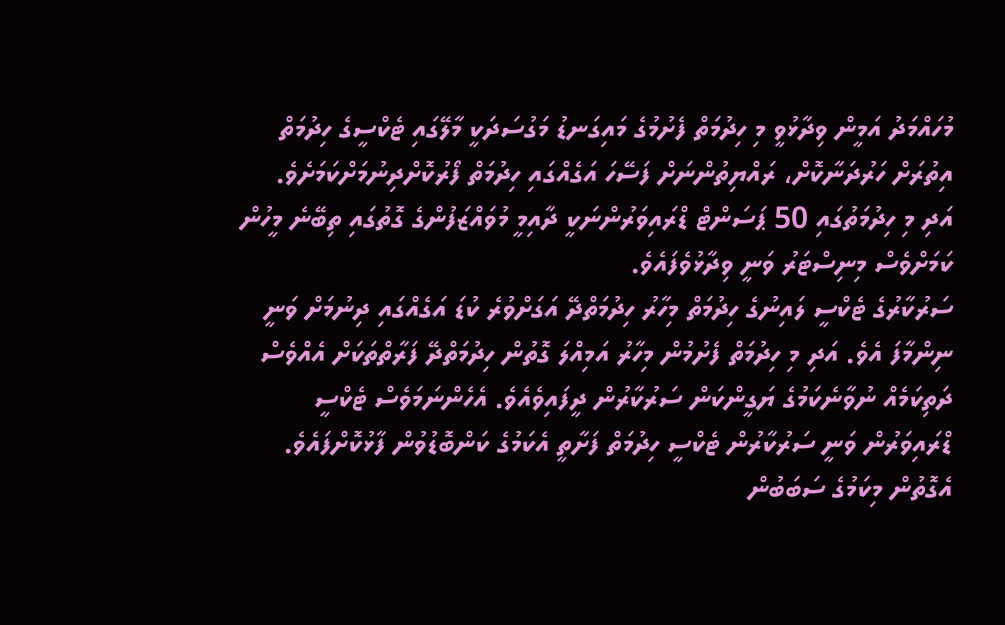މުހައްމަދު އަމީން ވިދާޅުވީ މި ހިދުމަތް ފެށުމުގެ މައިގަނޑު މަގުސަދަކީ މާލޭގައި ޓެކްސީގެ ހިދުމަތް އިތުރަށް ހަރުދަނާކޮށް، ރައްޔިތުންނަށް ފަސޭހަ އަގެއްގައި ހިދުމަތް ފޯރުކޮށްދިނުމަށްކަމަށެވެ. އަދި މި ހިދުމަތުގައި 50 ޕަސަންޓް ޑްރައިވަރުންނަކީ ދާއިމީ މުވައްޒަފުންގެ ގޮތުގައި ތިބޭނެ މީހުން ކަމަށްވެސް މިނިސްޓަރު ވަނީ ވިދާޅުވެފައެވެ.
ސަރުކާރުގެ ޓެކްސީ ލައިނުގެ ހިދުމަތް މިހާރު ހިދުމަތްދޭ އަގަށްވުރެ ކުޑަ އަގެއްގައި ދިނުމަށް ވަނީ ނިންމާފަ އެވެ. އަދި މި ހިދުމަތް ފެށުމުން މިހާރު އަމިއްލަ ގޮތުން ހިދުމަތްދޭ ފަރާތްތަކަށް އެއްވެސް ދަތިކަމެއް ނުވާނެކަމުގެ ޔަގީންކަން ސަރުކާރުން ދީފައިވެއެވެ. އެހެންނަމަވެސް ޓެކްސީ ޑްރައިވަރުން ވަނީ ސަރުކާރުން ޓެކްސީ ހިދުމަތް ފަށާތީ އެކަމުގެ ކަންބޮޑުވުން ފާޅުކޮށްފައެވެ. އެގޮތުން މިކަމުގެ ސަބަބުން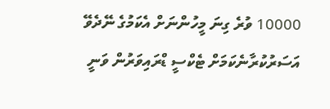10000 ވުރެ ގިނަ މީހުންނަށް އެކަމުގެ ނޭދެވޭ އަސަރުކުރާނެކަމަށް ޓެކްސީ ޑްރައިވަރުން ވަނީ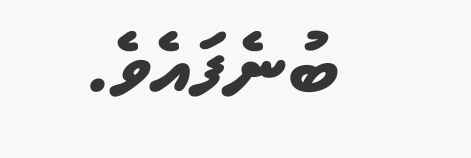ބުނެފައެވެ.